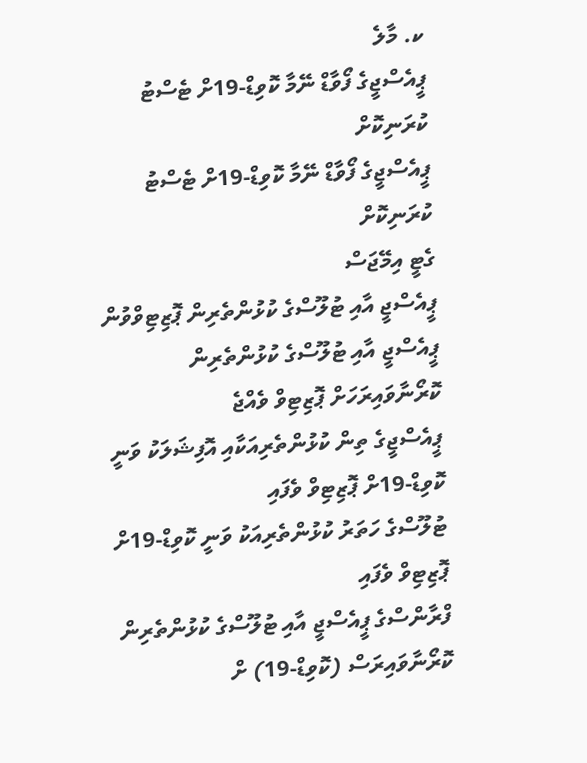ކ. މާލެ
ޕީއެސްޖީގެ ފޯވާޑް ނޭމާ ކޮވިޑް-19ށް ޓެސްޓު ކުރަނިކޮށް
ޕީއެސްޖީގެ ފޯވާޑް ނޭމާ ކޮވިޑް-19ށް ޓެސްޓު ކުރަނިކޮށް
ގެޓީ އިމޭޖަސް
ޕީއެސްޖީ އާއި ޓުލޫސްގެ ކުޅުންތެރިން ޕޮޒިޓިވްވުން
ޕީއެސްޖީ އާއި ޓުލޫސްގެ ކުޅުންތެރިން ކޮރޯނާވައިރަހަށް ޕޮޒިޓިވް ވެއްޖެ
ޕީއެސްޖީގެ ތިން ކުޅުންތެރިއަކާއި އޮފިޝަލަކު ވަނީ ކޮވިޑް-19ށް ޕޮޒިޓިވް ވެފައި
ޓުލޫސްގެ ހަތަރު ކުޅުންތެރިއަކު ވަނީ ކޮވިޑް-19ށް ޕޮޒިޓިވް ވެފައި
ފްރާންސްގެ ޕީއެސްޖީ އާއި ޓުލޫސްގެ ކުޅުންތެރިން ކޮރޯނާވައިރަސް (ކޮވިޑް-19) ށް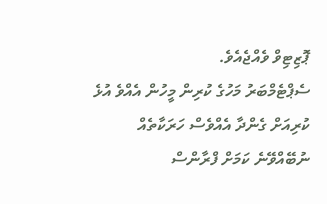ޕޮޒިޓިވް ވެއްޖެއެވެ.
ސެޕްޓެމްބަރު މަހުގެ ކުރިން މީހުން އެއްވެ އުޅެ ކުރިއަށް ގެންދާ އެއްވެސް ހަރަކާތެއް ނުބޭއްވޭނެ ކަމަށް ފްރާންސް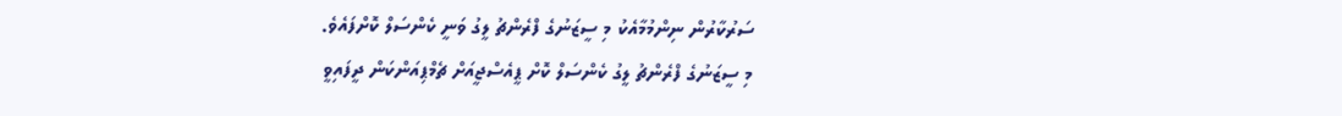ސަރުކާރުން ނިންމުމާއެކު މި ސީޒަނުގެ ފްރެންޗު ލީގު ވަނީ ކެންސަލް ކޮށްފައެވެ.
މި ސީޒަނުގެ ފްރެންޗު ލީގު ކެންސަލް ކޮށް ޕީއެސްޖީއަށް ޗެމްޕިއަންކަން ދީފައިވީ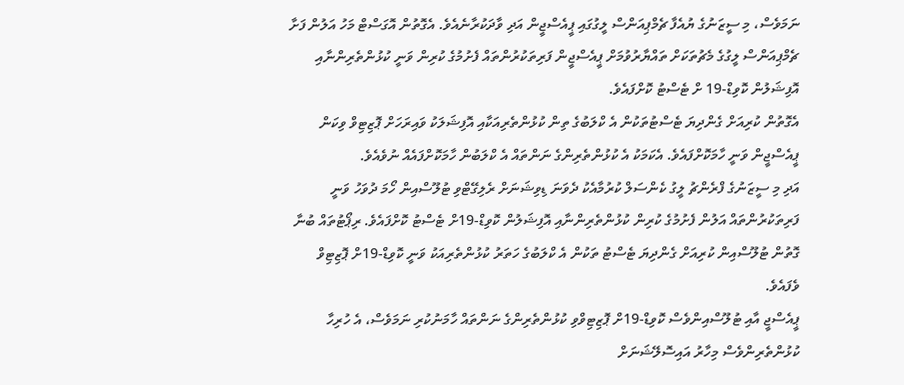ނަމަވެސް، މި ސީޒަނުގެ ޔުއެފާ ޗެމްޕިއަންސް ލީގުގައި ޕީއެސްޖީން އަދި ވާދަކުރާނެއެވެ. އެގޮތުން އޮގަސްޓް މަހު އަލުން ފަށާ ޗެމްޕިއަންސް ލީގުގެ މެޗުތަކަށް ތައްޔާރުވުމަށް ޕީއެސްޖީން ފަރިތަކުރުންތައް ފެށުމުގެ ކުރިން ވަނީ ކުޅުންތެރިންނާއި އޮފިޝަލުން ކޮވިޑް-19 ށް ޓެސްޓު ކޮށްފައެވެ.
އެގޮތުން ކުރިއަށް ގެންދިޔަ ޓެސްޓުތަކުން އެ ކްލަބުގެ ތިން ކުޅުންތެރިއަކާއި އޮފިޝަލަކު ވައިރަހަށް ޕޮޒިޓިވް ވިކަން ޕީއެސްޖީން ވަނީ ހާމަކޮށްފައެވެ. އެކަމަކު އެ ކުޅުންތެރިންގެ ނަންތައް އެ ކްލަބުން ހާމަކޮށްފައެއް ނުވެއެވެ.
އަދި މި ސީޒަނުގެ ފްރެންޗު ލީގު ކެންސަލް ކުރުމާއެކު ދެވަނަ ޑިވިޝަނަށް ރެލިގޭޓްވި ޓުލޫސްއިން ހޯމަ ދުވަހު ވަނީ ފަރިތަކުރުންތައް އަލުން ފެށުމުގެ ކުރިން ކުޅުންތެރިންނާއި އޮފިޝަލުން ކޮވިޑް-19ށް ޓެސްޓު ކޮށްފައެވެ. ރިޕޯޓުތައް ބުނާ ގޮތުން ޓުލޫސްއިން ކުރިއަށް ގެންދިޔަ ޓެސްޓު ތަކުން އެ ކްލަބުގެ ހަތަރު ކުޅުންތެރިއަކު ވަނީ ކޮވިޑް-19ށް ޕޮޒިޓިވް ވެފައެވެ.
ޕީއެސްޖީ އާއި ޓުލޫސްއިންވެސް ކޮވިޑް-19ށް ޕޮޒިޓިވްވި ކުޅުންތެރިންގެ ނަންތައް ހާމަނުކުރި ނަމަވެސް، އެ ހުރިހާ ކުޅުންތެރިންވެސް މިހާރު އައިސޮލޭޝަނަށް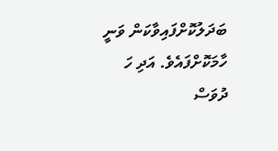ބަދަލުކޮށްފައިވާކަން ވަނީ ހާމަކޮށްފައެވެ. އަދި ހަ ދުވަސް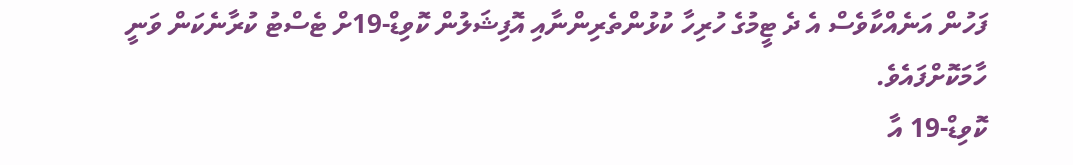ފަހުން އަނެއްކާވެސް އެ ދެ ޓީމުގެ ހުރިހާ ކުޅުންތެރިންނާއި އޮފިޝަލުން ކޮވިޑް-19ށް ޓެސްޓު ކުރާނެކަން ވަނީ ހާމަކޮށްފައެވެ.
ކޮވިޑް-19 އާ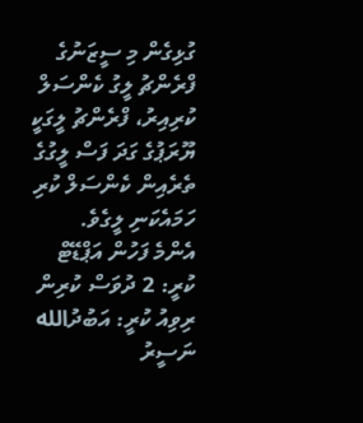ގުޅިގެން މި ސީޒަނުގެ ފްރެންޗު ލީގު ކެންސަލް ކުރިއިރު، ފްރެންޗު ލީގަކީ ޔޫރަޕުގެ ގަދަ ފަސް ލީގުގެ ތެރެއިން ކެންސަލް ކުރި ހަމައެކަނި ލީގެވެ.
އެންމެ ފަހުން އަޕްޑޭޓް ކުރީ: 2 ދުވަސް ކުރިން
ރިވިއު ކުރީ: އަބުދުالله ނަސީރު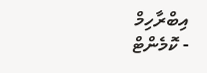އިބްރާހިމް
- ކޮމެންޓް